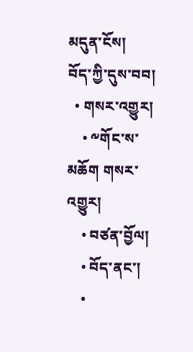མདུན་ངོས།
བོད་ཀྱི་དུས་བབ།
  • གསར་འགྱུར།
    • ༸གོང་ས་མཆོག གསར་འགྱུར།
    • བཙན་བྱོལ།
    • བོད་ནང་།
    •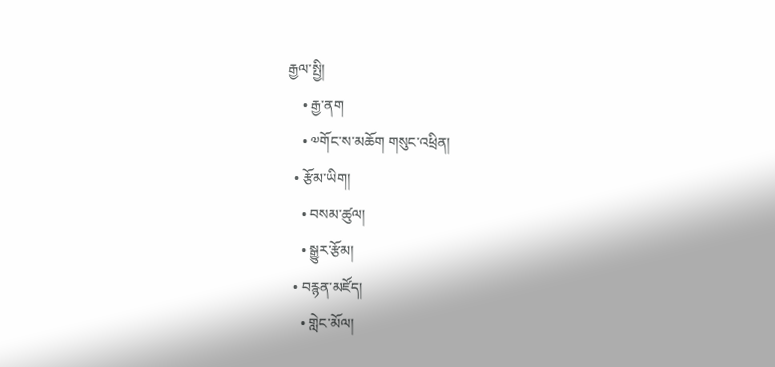རྒྱལ་སྤྱི།
    • རྒྱ་ནག
    • ༧གོང་ས་མཆོག གསུང་འཕྲིན།
  • རྩོམ་ཡིག།
    • བསམ་ཚུལ།
    • སྒྱུར་རྩོམ།
  • བརྙན་མཛོད།
    • གླེང་མོལ།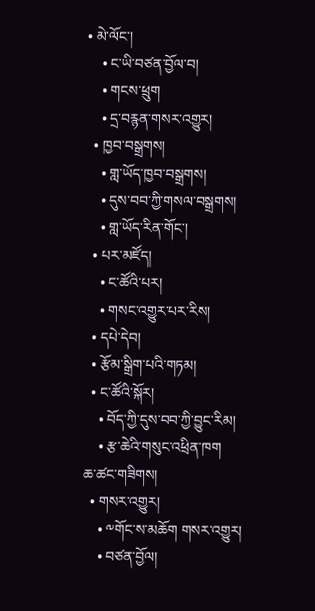• མེ་ལོང་།
    • ང་ཡི་བཙན་བྱོལ་བ།
    • གངས་ཕྲུག
    • དྲ་བརྙན་གསར་འགྱུར།
  • ཁྱབ་བསྒྲགས།
    • གླ་ཡོད་ཁྱབ་བསྒྲགས།
    • དུས་བབ་ཀྱི་གསལ་བསྒྲགས།
    • གླ་ཡོད་རིན་གོང་།
  • པར་མཛོད།
    • ང་ཚོའི་པར།
    • གསང་འགྱུར་པར་རིས།
  • དཔེ་དེབ།
  • རྩོམ་སྒྲིག་པའི་གཏམ།
  • ང་ཚོའི་སྐོར།
    • བོད་ཀྱི་དུས་བབ་ཀྱི་བྱུང་རིམ།
    • རྩ་ཆེའི་གསུང་འཕྲིན་ཁག
ཆ་ཚང་གཟིགས།
  • གསར་འགྱུར།
    • ༸གོང་ས་མཆོག གསར་འགྱུར།
    • བཙན་བྱོལ།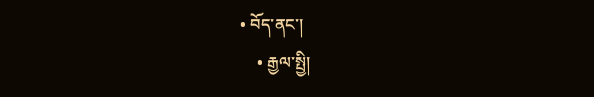• བོད་ནང་།
    • རྒྱལ་སྤྱི།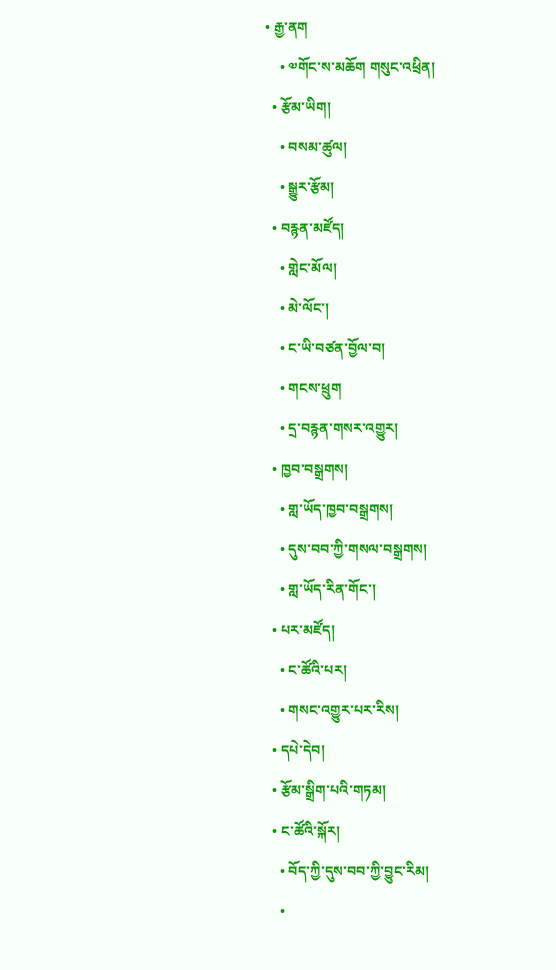• རྒྱ་ནག
    • ༧གོང་ས་མཆོག གསུང་འཕྲིན།
  • རྩོམ་ཡིག།
    • བསམ་ཚུལ།
    • སྒྱུར་རྩོམ།
  • བརྙན་མཛོད།
    • གླེང་མོལ།
    • མེ་ལོང་།
    • ང་ཡི་བཙན་བྱོལ་བ།
    • གངས་ཕྲུག
    • དྲ་བརྙན་གསར་འགྱུར།
  • ཁྱབ་བསྒྲགས།
    • གླ་ཡོད་ཁྱབ་བསྒྲགས།
    • དུས་བབ་ཀྱི་གསལ་བསྒྲགས།
    • གླ་ཡོད་རིན་གོང་།
  • པར་མཛོད།
    • ང་ཚོའི་པར།
    • གསང་འགྱུར་པར་རིས།
  • དཔེ་དེབ།
  • རྩོམ་སྒྲིག་པའི་གཏམ།
  • ང་ཚོའི་སྐོར།
    • བོད་ཀྱི་དུས་བབ་ཀྱི་བྱུང་རིམ།
    •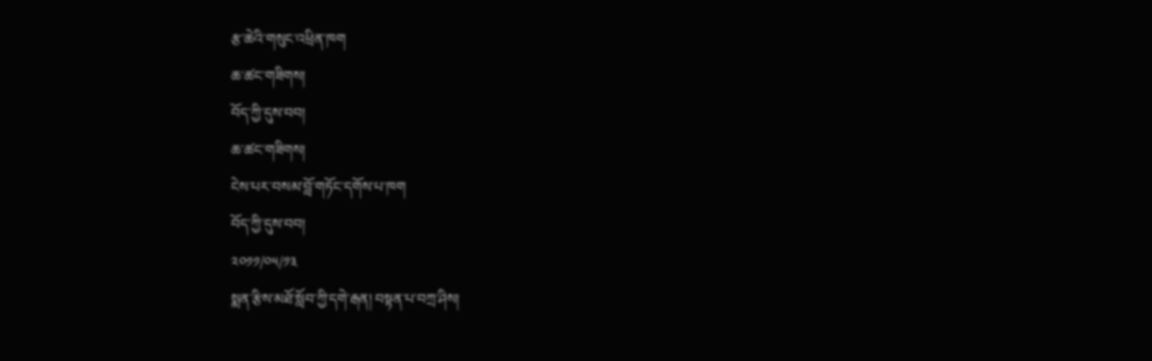རྩ་ཆེའི་གསུང་འཕྲིན་ཁག
ཆ་ཚང་གཟིགས།
བོད་ཀྱི་དུས་བབ།
ཆ་ཚང་གཟིགས།
ངེས་པར་བསམ་བློ་གཏོང་དགོས་པ་ཁག
བོད་ཀྱི་དུས་བབ།
༢༠༡༡/༠༥/༡༣
སྨན་རྩིས་མཐོ་སློབ་ཀྱི་དགེ་རྒན། བསྟན་པ་བཀྲ་ཤིས།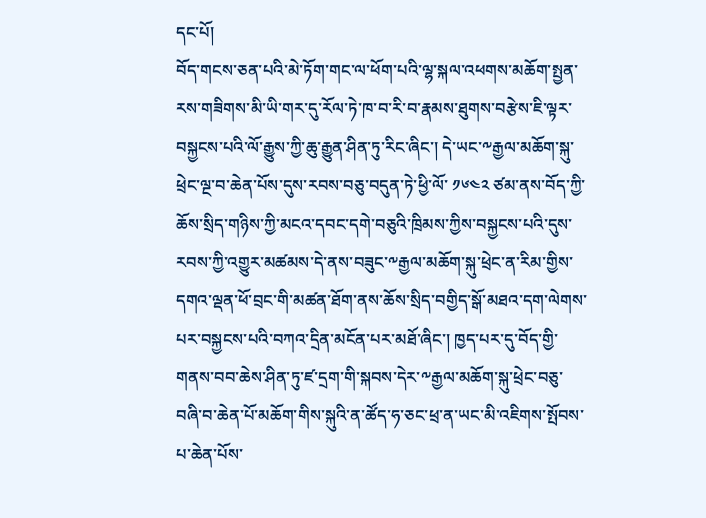དང་པོ།
བོད་གངས་ཅན་པའི་མེ་ཏོག་གང་ལ་ཕོག་པའི་ལྷ་སྐལ་འཕགས་མཆོག་སྤྱན་རས་གཟིགས་མི་ཡི་གར་དུ་རོལ་ཏེ་ཁ་བ་རི་བ་རྣམས་ཐུགས་བརྩེས་ཇི་ལྟར་བསྐྱངས་པའི་ལོ་རྒྱུས་ཀྱི་ཆུ་རྒྱུན་ཤིན་ཏུ་རིང་ཞིང་། དེ་ཡང་༸རྒྱལ་མཆོག་སྐུ་ཕྲེང་ལྔ་བ་ཆེན་པོས་དུས་རབས་བཅུ་བདུན་ཏེ་ཕྱི་ལོ་ ༡༦༤༢ ཙམ་ནས་བོད་ཀྱི་ཆོས་སྲིད་གཉིས་ཀྱི་མངའ་དབང་དགེ་བཅུའི་ཁྲིམས་ཀྱིས་བསྐྱངས་པའི་དུས་རབས་ཀྱི་འགྱུར་མཚམས་དེ་ནས་བཟུང་༸རྒྱལ་མཆོག་སྐུ་ཕྲེང་ན་རིམ་གྱིས་དགའ་ལྡན་ཕོ་བྲང་གི་མཚན་ཐོག་ནས་ཆོས་སྲིད་བགྱིད་སྒོ་མཐའ་དག་ལེགས་པར་བསྐྱངས་པའི་བཀའ་དྲིན་མངོན་པར་མཐོ་ཞིང་། ཁྱད་པར་དུ་བོད་གྱི་གནས་བབ་ཆེས་ཤིན་ཏུ་ཛ་དྲག་གི་སྐབས་དེར་༸རྒྱལ་མཆོག་སྐུ་ཕྲེང་བཅུ་བཞི་བ་ཆེན་པོ་མཆོག་གིས་སྐུའི་ན་ཚོད་ཧ་ཅང་ཕྲ་ན་ཡང་མི་འཇིགས་སྤོབས་པ་ཆེན་པོས་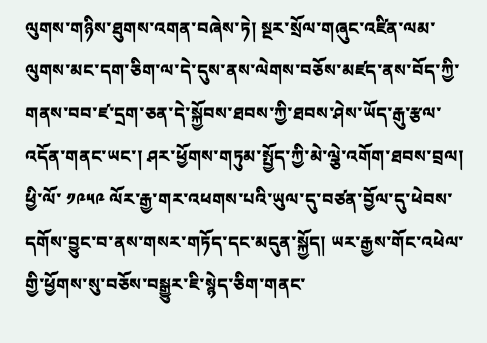ལུགས་གཉིས་ཐུགས་འགན་བཞེས་ཏེ། སྔར་སྲོལ་གཞུང་འཛིན་ལམ་ལུགས་མང་དག་ཅིག་ལ་དེ་དུས་ནས་ལེགས་བཅོས་མཛད་ནས་བོད་ཀྱི་གནས་བབ་ཛ་དྲག་ཅན་དེ་སྐྱོབས་ཐབས་ཀྱི་ཐབས་ཤེས་ཡོད་རྒུ་རྩལ་འདོན་གནང་ཡང་། ཤར་ཕྱོགས་གཏུམ་སྤྱོད་ཀྱི་མེ་ལྕེ་འགོག་ཐབས་བྲལ།
ཕྱི་ལོ་ ༡༩༥༩ ལོར་རྒྱ་གར་འཕགས་པའི་ཡུལ་དུ་བཙན་བྱོལ་དུ་ཕེབས་དགོས་བྱུང་བ་ནས་གསར་གཏོད་དང་མདུན་སྐྱོད། ཡར་རྒྱས་གོང་འཕེལ་གྱི་ཕྱོགས་སུ་བཅོས་བསྒྱུར་ཇི་སྙེད་ཅིག་གནང་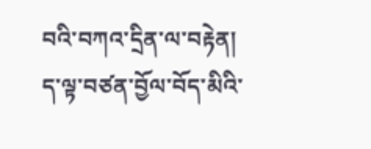བའི་བཀའ་དྲིན་ལ་བརྟེན།
ད་ལྟ་བཙན་བྱོལ་བོད་མིའི་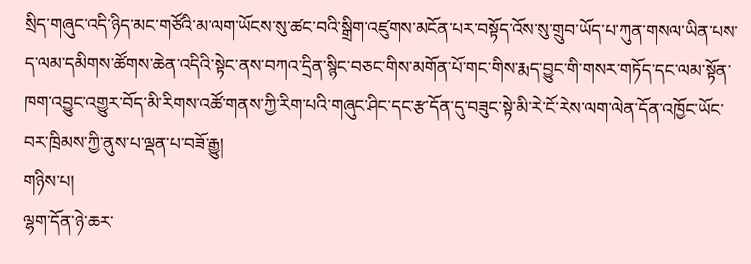སྲིད་གཞུང་འདི་ཉིད་མང་གཙོའི་མ་ལག་ཡོངས་སུ་ཚང་བའི་སྒྲིག་འཛུགས་མངོན་པར་བསྟོད་འོས་སུ་གྲུབ་ཡོད་པ་ཀུན་གསལ་ཡིན་པས་ད་ལམ་དམིགས་ཚོགས་ཆེན་འདིའི་སྟེང་ནས་བཀའ་དྲིན་སྙིང་བཅང་གིས་མགོན་པོ་གང་གིས་རྨད་བྱུང་གི་གསར་གཏོད་དང་ལམ་སྟོན་ཁག་འབྱུང་འགྱུར་བོད་མི་རིགས་འཚོ་གནས་ཀྱི་རིག་པའི་གཞུང་ཤིང་དང་རྩ་དོན་དུ་བཟུང་སྟེ་མི་རེ་ངོ་རེས་ལག་ལེན་དོན་འཁྱོང་ཡོང་བར་ཁྲིམས་ཀྱི་ནུས་པ་ལྡན་པ་བཟོ་རྒྱུ།
གཉིས་པ།
ལྷག་དོན་ཉེ་ཆར་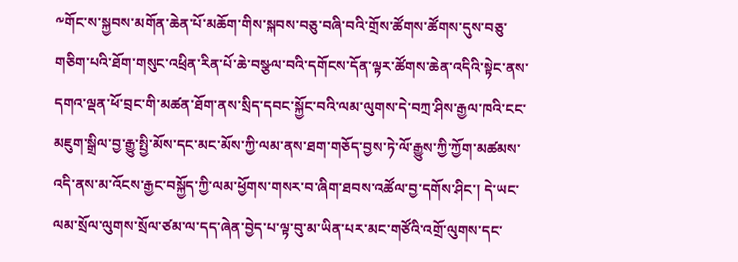༸གོང་ས་སྐྱབས་མགོན་ཆེན་པོ་མཆོག་གིས་སྐབས་བཅུ་བཞི་བའི་གྲོས་ཚོགས་ཚོགས་དུས་བཅུ་གཅིག་པའི་ཐོག་གསུང་འཕྲིན་རིན་པོ་ཆེ་བསྩལ་བའི་དགོངས་དོན་ལྟར་ཚོགས་ཆེན་འདིའི་སྟེང་ནས་དགའ་ལྡན་ཕོ་བྲང་གི་མཚན་ཐོག་ནས་སྲིད་དབང་སྐྱོང་བའི་ལམ་ལུགས་དེ་བཀྲ་ཤིས་རྒྱལ་ཁའི་ངང་མཇུག་སྒྲིལ་བྱ་རྒྱུ་སྤྱི་མོས་དང་མང་མོས་ཀྱི་ལམ་ནས་ཐག་གཅོད་བྱས་ཏེ་ལོ་རྒྱུས་ཀྱི་ཀྱོག་མཚམས་འདི་ནས་མ་འོངས་རྒྱང་བསྐྱོད་ཀྱི་ལམ་ཕྱོགས་གསར་བ་ཞིག་ཐབས་འཚོལ་བྱ་དགོས་ཤིང་། དེ་ཡང་ལམ་སྲོལ་ལུགས་སྲོལ་ཙམ་ལ་དད་ཞེན་བྱེད་པ་ལྟ་བུ་མ་ཡིན་པར་མང་གཙོའི་འགྲོ་ལུགས་དང་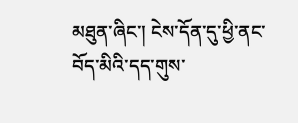མཐུན་ཞིང་། ངེས་དོན་དུ་ཕྱི་ནང་བོད་མིའི་དད་གུས་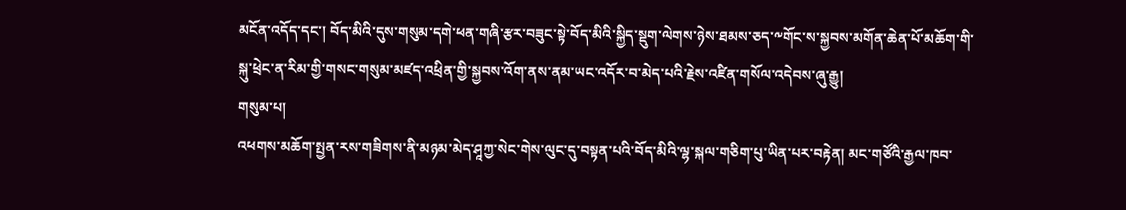མངོན་འདོད་དང་། བོད་མིའི་དུས་གསུམ་དགེ་ཕན་གཞི་རྩར་བཟུང་སྟེ་བོད་མིའི་སྐྱིད་སྡུག་ལེགས་ཉེས་ཐམས་ཅད་༸གོང་ས་སྐྱབས་མགོན་ཆེན་པོ་མཆོག་གི་སྐུ་ཕྲེང་ན་རིམ་གྱི་གསང་གསུམ་མཛད་འཕྲིན་གྱི་སྐྱབས་འོག་ནས་ནམ་ཡང་འདོར་བ་མེད་པའི་རྗེས་འཛིན་གསོལ་འདེབས་ཞུ་རྒྱུ།
གསུམ་པ།
འཕགས་མཆོག་སྤྱན་རས་གཟིགས་ནི་མཉམ་མེད་ཤཱཀྱ་སེང་གེས་ལུང་དུ་བསྟན་པའི་བོད་མིའི་ལྷ་སྐལ་གཅིག་པུ་ཡིན་པར་བརྟེན། མང་གཙོའི་རྒྱལ་ཁབ་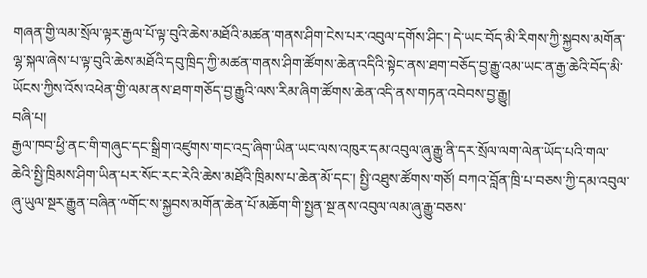གཞན་གྱི་ལམ་སྲོལ་ལྟར་རྒྱལ་པོ་ལྟ་བུའི་ཆེས་མཐོའི་མཚན་གནས་ཤིག་ངེས་པར་འབུལ་དགོས་ཤིང་། དེ་ཡང་བོད་མི་རིགས་ཀྱི་སྐྱབས་མགོན་ལྷ་སྐལ་ཞེས་པ་ལྟ་བུའི་ཆེས་མཐོའི་དབུ་ཁྲིད་ཀྱི་མཚན་གནས་ཤིག་ཚོགས་ཆེན་འདིའི་སྟེང་ནས་ཐག་བཅོད་བྱ་རྒྱུ་འམ་ཡང་ན་རྒྱ་ཆེའི་བོད་མི་ཡོངས་ཀྱིས་འོས་འཕེན་གྱི་ལམ་ནས་ཐག་གཅོད་བྱ་རྒྱུའི་ལས་རིམ་ཞིག་ཚོགས་ཆེན་འདི་ནས་གཏན་འབེབས་བྱ་རྒྱུ།
བཞི་པ།
རྒྱལ་ཁབ་ཕྱི་ནང་གི་གཞུང་དང་སྒྲིག་འཛུགས་གང་འདྲ་ཞིག་ཡིན་ཡང་ལས་འཁུར་དམ་འབུལ་ཞུ་རྒྱུ་ནི་དར་སྲོལ་ལག་ལེན་ཡོད་པའི་གལ་ཆེའི་སྤྱི་ཁྲིམས་ཤིག་ཡིན་པར་སོང་རང་རེའི་ཆེས་མཐོའི་ཁྲིམས་པ་ཆེན་མོ་དང་། སྤྱི་འཐུས་ཚོགས་གཙོ། བཀའ་བློན་ཁྲི་པ་བཅས་ཀྱི་དམ་འབུལ་ཞུ་ཡུལ་སྔར་རྒྱུན་བཞིན་༸གོང་ས་སྐྱབས་མགོན་ཆེན་པོ་མཆོག་གི་སྤྱན་སྔ་ནས་འབུལ་ལམ་ཞུ་རྒྱུ་བཅས་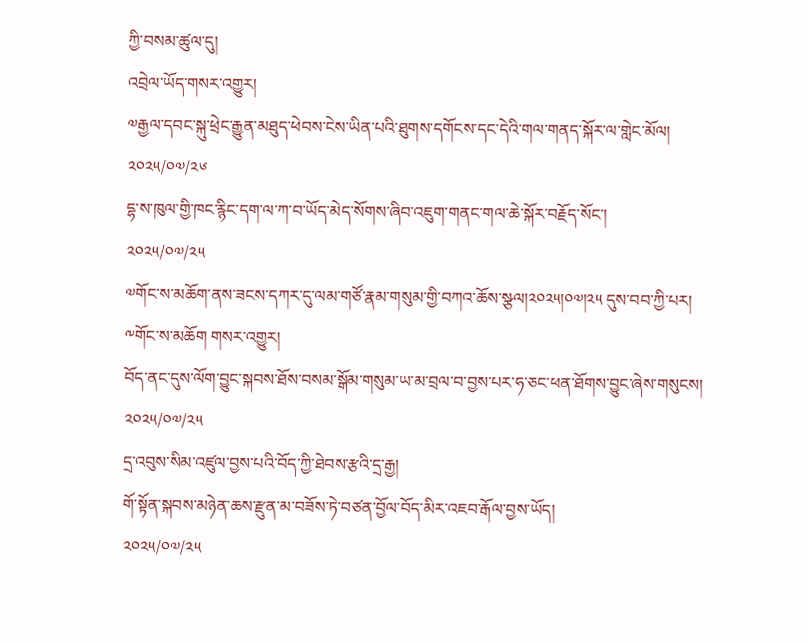ཀྱི་བསམ་ཚུལ་དུ།
འབྲེལ་ཡོད་གསར་འགྱུར།
༧རྒྱལ་དབང་སྐུ་ཕྲེང་རྒྱུན་མཐུད་ཕེབས་ངེས་ཡིན་པའི་ཐུགས་དགོངས་དང་དེའི་གལ་གནད་སྐོར་ལ་གླེང་མོལ།
༢༠༢༥/༠༧/༢༦
དྷ་ས་ཁུལ་གྱི་ཁང་རྙིང་དག་ལ་ཀ་བ་ཡོད་མེད་སོགས་ཞིབ་འཇུག་གནང་གལ་ཆེ་སྐོར་བརྗོད་སོང་།
༢༠༢༥/༠༧/༢༥
༧གོང་ས་མཆོག་ནས་ཟངས་དཀར་དུ་ལམ་གཙོ་རྣམ་གསུམ་གྱི་བཀའ་ཆོས་སྩལ།༢༠༢༥།༠༧།༢༥ དུས་བབ་ཀྱི་པར།
༸གོང་ས་མཆོག གསར་འགྱུར།
བོད་ནང་དུས་ལོག་བྱུང་སྐབས་ཐོས་བསམ་སྒོམ་གསུམ་ཡ་མ་བྲལ་བ་བྱས་པར་ཧ་ཅང་ཕན་ཐོགས་བྱུང་ཞེས་གསུངས།
༢༠༢༥/༠༧/༢༥
དྲ་འབུས་སིམ་འཛུལ་བྱས་པའི་བོད་ཀྱི་ཐེབས་རྩའི་དྲ་རྒྱ།
གོ་སྟོན་སྐབས་མཉེན་ཆས་རྫུན་མ་བཟོས་ཏེ་བཙན་བྱོལ་བོད་མིར་འཇབ་རྒོལ་བྱས་ཡོད།
༢༠༢༥/༠༧/༢༥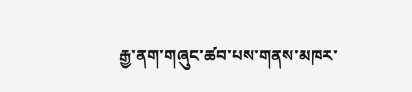རྒྱ་ནག་གཞུང་ཚབ་པས་གནས་མཁར་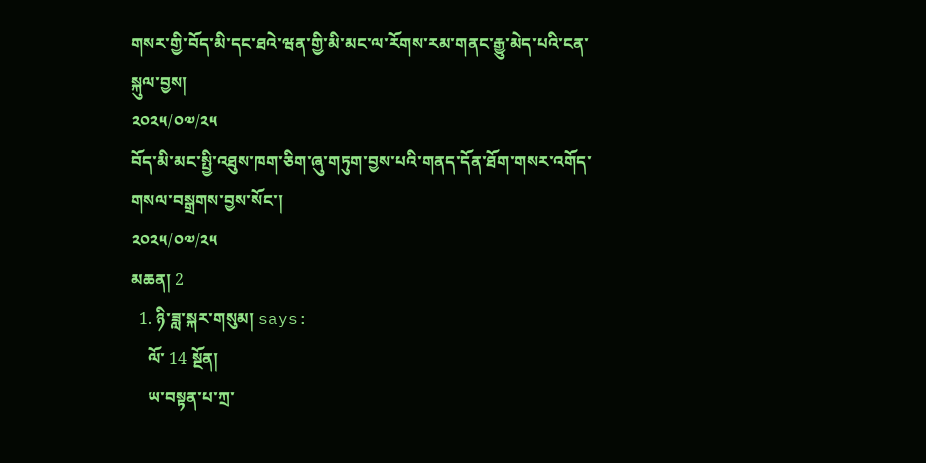གསར་གྱི་བོད་མི་དང་ཐའེ་ཝན་གྱི་མི་མང་ལ་རོགས་རམ་གནང་རྒྱུ་མེད་པའི་ངན་སྐུལ་བྱས།
༢༠༢༥/༠༧/༢༥
བོད་མི་མང་སྤྱི་འཐུས་ཁག་ཅིག་ཞུ་གཏུག་བྱས་པའི་གནད་དོན་ཐོག་གསར་འགོད་གསལ་བསྒྲགས་བྱས་སོང་།
༢༠༢༥/༠༧/༢༥
མཆན། 2
  1. ཉི་ཟླ་སྐར་གསུམ། says:
    ལོ་ 14 སྔོན།
    ཡ་བསྟན་པ་ཀྲ་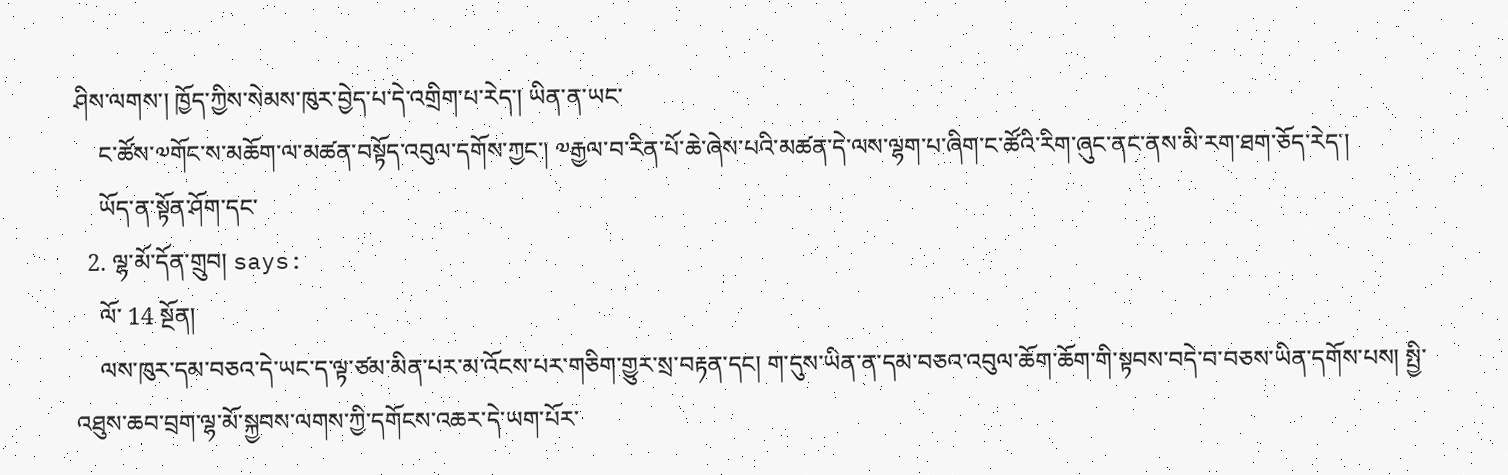ཤིས་ལགས་། ཁྱོད་ཀྱིས་སེམས་ཁུར་བྱེད་པ་དེ་འགྲིག་པ་རེད་། ཡིན་ན་ཡང་
    ང་ཚོས་༧གོང་ས་མཆོག་ལ་མཚན་བསྟོད་འབུལ་དགོས་ཀྱང་། ༧རྒྱལ་བ་རིན་པོ་ཆེ་ཞེས་པའི་མཚན་དེ་ལས་ལྷག་པ་ཞིག་ང་ཚོའི་རིག་ཞུང་ནང་ནས་མི་རག་ཐག་ཅོད་རེད་།
    ཡོད་ན་སྟོན་ཤོག་དང་
  2. ལྷ་མོ་དོན་གྲུབ། says:
    ལོ་ 14 སྔོན།
    ལས་ཁུར་དམ་བཅའ་དེ་ཡང་ད་ལྟ་ཙམ་མིན་པར་མ་འོངས་པར་གཅིག་གྱུར་སྲ་བརྟན་དང། ག་དུས་ཡིན་ན་དམ་བཅའ་འབུལ་ཆོག་ཆོག་གི་སྟབས་བདེ་བ་བཅས་ཡིན་དགོས་པས། སྤྱི་འཐུས་ཆབ་བྲག་ལྷ་མོ་སྐྱབས་ལགས་ཀྱི་དགོངས་འཆར་དེ་ཡག་པོར་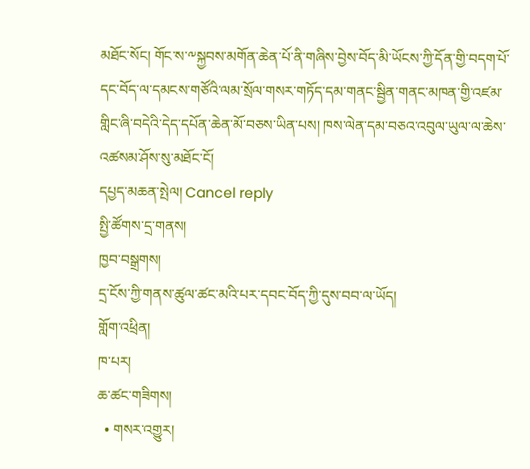མཐོང་སོང། གོང་ས་༸སྐྱབས་མགོན་ཆེན་པོ་ནི་གཞིས་བྱེས་བོད་མི་ཡོངས་ཀྱི་དོན་གྱི་བདག་པོ་དང་བོད་ལ་དམངས་གཙོའི་ལམ་སྲོལ་གསར་གཏོད་དམ་གནང་སྦྱིན་གནང་མཁན་གྱི་འཛམ་གླིང་ཞི་བདེའི་དེད་དཔོན་ཆེན་མོ་བཅས་ཡིན་པས། ཁས་ལེན་དམ་བཅའ་འབུལ་ཡུལ་ལ་ཆེས་འཚསམ་ཤོས་སུ་མཐོང་ངོ།
དཔྱད་མཆན་སྤེལ། Cancel reply
སྤྱི་ཚོགས་དྲ་གནས།
ཁྱབ་བསྒྲགས།
དྲ་ངོས་ཀྱི་གནས་ཚུལ་ཚང་མའི་པར་དབང་བོད་ཀྱི་དུས་བབ་ལ་ཡོད།
གློག་འཕྲིན།
ཁ་པར།
ཆ་ཚང་གཟིགས།
  • གསར་འགྱུར།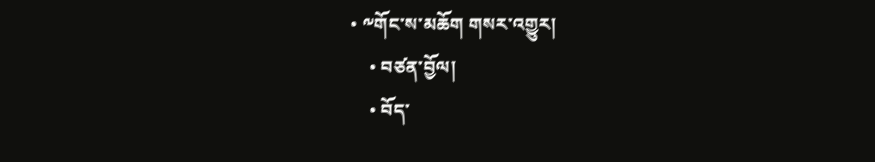• ༸གོང་ས་མཆོག གསར་འགྱུར།
    • བཙན་བྱོལ།
    • བོད་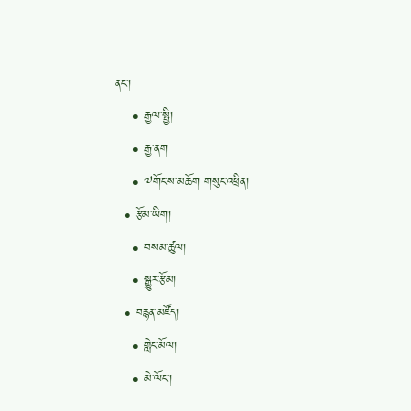ནང་།
    • རྒྱལ་སྤྱི།
    • རྒྱ་ནག
    • ༧གོང་ས་མཆོག གསུང་འཕྲིན།
  • རྩོམ་ཡིག།
    • བསམ་ཚུལ།
    • སྒྱུར་རྩོམ།
  • བརྙན་མཛོད།
    • གླེང་མོལ།
    • མེ་ལོང་།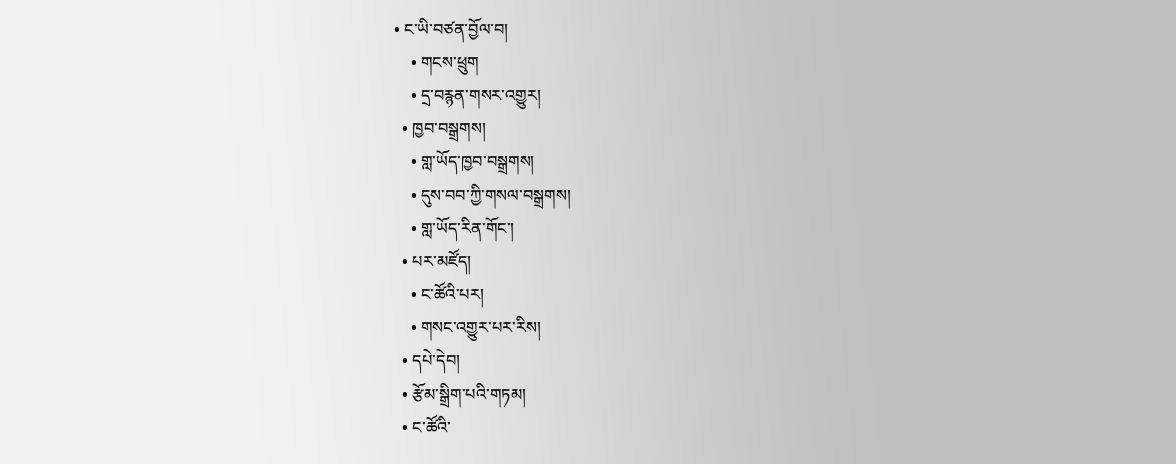• ང་ཡི་བཙན་བྱོལ་བ།
    • གངས་ཕྲུག
    • དྲ་བརྙན་གསར་འགྱུར།
  • ཁྱབ་བསྒྲགས།
    • གླ་ཡོད་ཁྱབ་བསྒྲགས།
    • དུས་བབ་ཀྱི་གསལ་བསྒྲགས།
    • གླ་ཡོད་རིན་གོང་།
  • པར་མཛོད།
    • ང་ཚོའི་པར།
    • གསང་འགྱུར་པར་རིས།
  • དཔེ་དེབ།
  • རྩོམ་སྒྲིག་པའི་གཏམ།
  • ང་ཚོའི་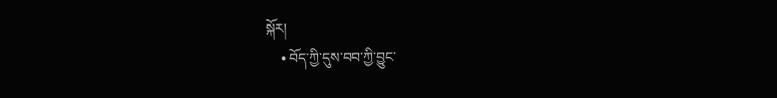སྐོར།
    • བོད་ཀྱི་དུས་བབ་ཀྱི་བྱུང་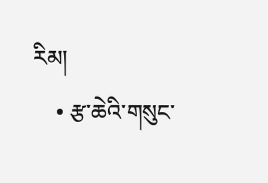རིམ།
    • རྩ་ཆེའི་གསུང་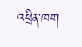འཕྲིན་ཁག